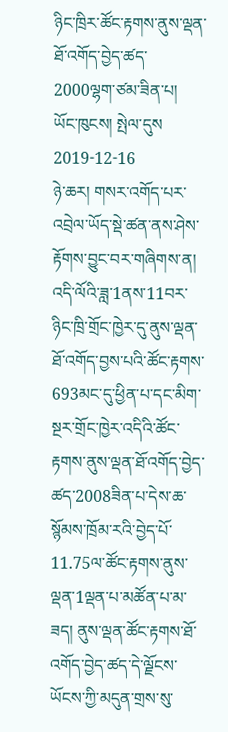ཉིང་ཁྲིར་ཚོང་རྟགས་ནུས་ལྡན་ཐོ་འགོད་བྱེད་ཚད་2000ལྷག་ཙམ་ཟིན་པ།
ཡོང་ཁུངས། སྤེལ་དུས 2019-12-16
ཉེ་ཆར། གསར་འགོད་པར་འབྲེལ་ཡོད་སྡེ་ཚན་ནས་ཤེས་རྟོགས་བྱུང་བར་གཞིགས་ན། འདི་ལོའི་ཟླ་1ནས་11བར་ཉིང་ཁྲི་གྲོང་ཁྱེར་དུ་ནུས་ལྡན་ཐོ་འགོད་བྱས་པའི་ཚོང་རྟགས་693མང་དུ་ཕྱིན་པ་དང་མིག་སྔར་གྲོང་ཁྱེར་འདིའི་ཚོང་རྟགས་ནུས་ལྡན་ཐོ་འགོད་བྱེད་ཚད་2008ཟིན་པ་དེས་ཆ་སྙོམས་ཁྲོམ་རའི་བྱེད་པོ་11.75ལ་ཚོང་རྟགས་ནུས་ལྡན་1ལྡན་པ་མཚོན་པ་མ་ཟད། ནུས་ལྡན་ཚོང་རྟགས་ཐོ་འགོད་བྱེད་ཚད་དེ་ལྗོངས་ཡོངས་ཀྱི་མདུན་གྲས་སུ་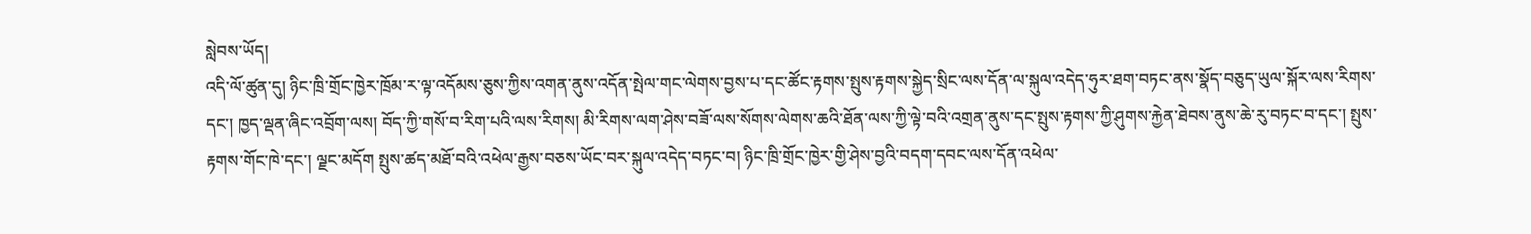སླེབས་ཡོད།
འདི་ལོ་ཚུན་དུ། ཉིང་ཁྲི་གྲོང་ཁྱེར་ཁྲོམ་ར་ལྟ་འདོམས་ཅུས་ཀྱིས་འགན་ནུས་འདོན་སྤེལ་གང་ལེགས་བྱས་པ་དང་ཚོང་རྟགས་སྤུས་རྟགས་སྐྱེད་སྲིང་ལས་དོན་ལ་སྐུལ་འདེད་ཧུར་ཐག་བཏང་ནས་སྣོད་བཅུད་ཡུལ་སྐོར་ལས་རིགས་དང་། ཁྱད་ལྡན་ཞིང་འབྲོག་ལས། བོད་ཀྱི་གསོ་བ་རིག་པའི་ལས་རིགས། མི་རིགས་ལག་ཤེས་བཟོ་ལས་སོགས་ལེགས་ཆའི་ཐོན་ལས་ཀྱི་ལྟེ་བའི་འགྲན་ནུས་དང་སྤུས་རྟགས་ཀྱི་ཤུགས་རྐྱེན་ཐེབས་ནུས་ཆེ་རུ་བཏང་བ་དང་། སྤུས་རྟགས་གོང་ཁེ་དང་། ལྗང་མདོག སྤུས་ཚད་མཐོ་བའི་འཕེལ་རྒྱས་བཅས་ཡོང་བར་སྐུལ་འདེད་བཏང་བ། ཉིང་ཁྲི་གྲོང་ཁྱེར་གྱི་ཤེས་བྱའི་བདག་དབང་ལས་དོན་འཕེལ་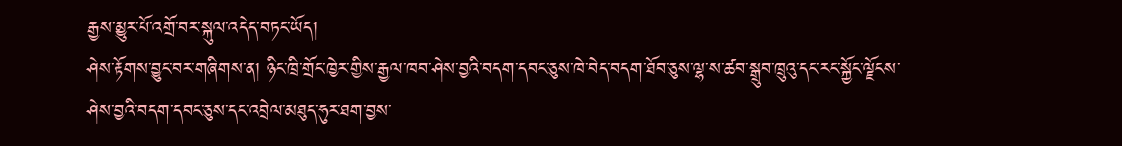རྒྱས་མྱུར་པོ་འགྲོ་བར་སྐུལ་འདེད་བཏང་ཡོད།
ཤེས་རྟོགས་བྱུང་བར་གཞིགས་ན། ཉིང་ཁྲི་གྲོང་ཁྱེར་གྱིས་རྒྱལ་ཁབ་ཤེས་བྱའི་བདག་དབང་ཅུས་ཁེ་བེད་བདག་ཐོབ་ཅུས་ལྷ་ས་ཚབ་སྒྲུབ་ཁྲུའུ་དང་རང་སྐྱོང་ལྗོངས་ཤེས་བྱའི་བདག་དབང་ཅུས་དང་འབྲེལ་མཐུད་ཧུར་ཐག་བྱས་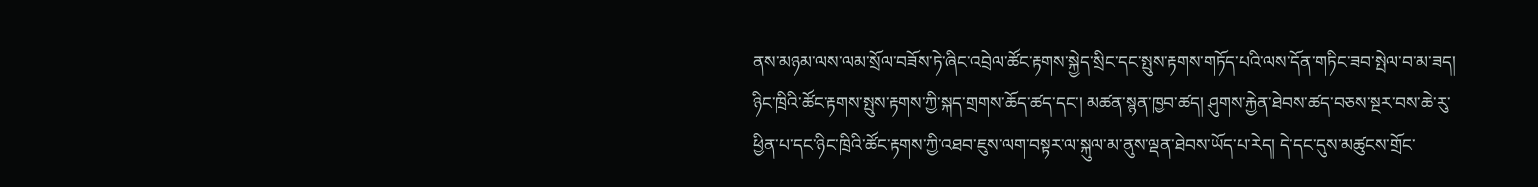ནས་མཉམ་ལས་ལམ་སྲོལ་བཟོས་ཏེ་ཞིང་འབྲེལ་ཚོང་རྟགས་སྐྱེད་སྲིང་དང་སྤུས་རྟགས་གཏོད་པའི་ལས་དོན་གཏིང་ཟབ་སྤེལ་བ་མ་ཟད། ཉིང་ཁྲིའི་ཚོང་རྟགས་སྤུས་རྟགས་ཀྱི་སྐད་གྲགས་ཆོད་ཚད་དང་། མཚན་སྙན་ཁྱབ་ཚད། ཤུགས་རྐྱེན་ཐེབས་ཚད་བཅས་སྔར་བས་ཆེ་རུ་ཕྱིན་པ་དང་ཉིང་ཁྲིའི་ཚོང་རྟགས་ཀྱི་འཐབ་ཇུས་ལག་བསྟར་ལ་སྐུལ་མ་ནུས་ལྡན་ཐེབས་ཡོད་པ་རེད། དེ་དང་དུས་མཚུངས་གྲོང་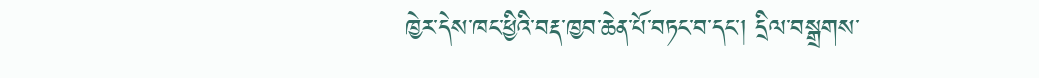ཁྱེར་དེས་ཁང་ཕྱིའི་བརྡ་ཁྱབ་ཆེན་པོ་བཏང་བ་དང་། དྲིལ་བསྒྲགས་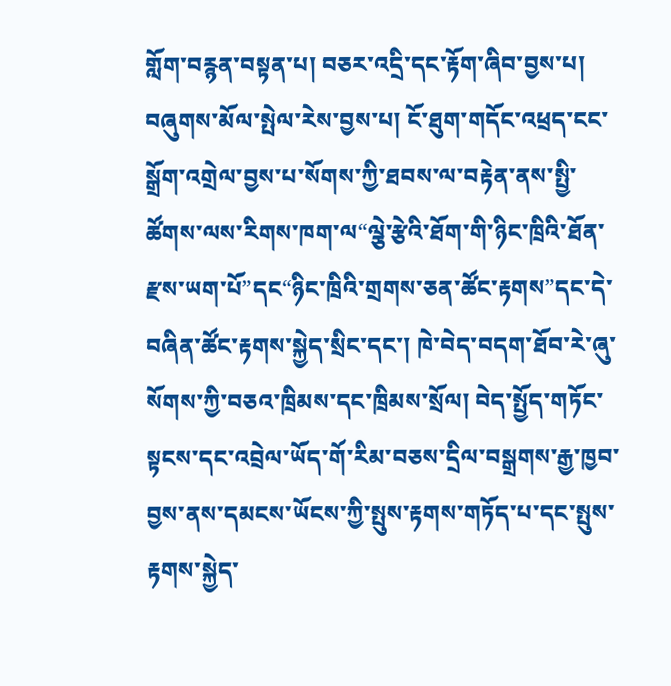གློག་བརྙན་བསྟན་པ། བཅར་འདྲི་དང་རྟོག་ཞིབ་བྱས་པ། བཞུགས་མོལ་སྤེལ་རེས་བྱས་པ། ངོ་ཐུག་གདོང་འཕྲད་ངང་སྒྲོག་འགྲེལ་བྱས་པ་སོགས་ཀྱི་ཐབས་ལ་བརྟེན་ནས་སྤྱི་ཚོགས་ལས་རིགས་ཁག་ལ“ལྕེ་རྩེའི་ཐོག་གི་ཉིང་ཁྲིའི་ཐོན་རྫས་ཡག་པོ”དང“ཉིང་ཁྲིའི་གྲགས་ཅན་ཚོང་རྟགས”དང་དེ་བཞིན་ཚོང་རྟགས་སྐྱེད་སྲིང་དང་། ཁེ་བེད་བདག་ཐོབ་རེ་ཞུ་སོགས་ཀྱི་བཅའ་ཁྲིམས་དང་ཁྲིམས་སྲོལ། བེད་སྤྱོད་གཏོང་སྟངས་དང་འབྲེལ་ཡོད་གོ་རིམ་བཅས་དྲིལ་བསྒྲགས་རྒྱ་ཁྱབ་བྱས་ནས་དམངས་ཡོངས་ཀྱི་སྤུས་རྟགས་གཏོད་པ་དང་སྤུས་རྟགས་སྐྱེད་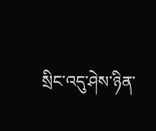སྲིང་འདུ་ཤེས་ཉིན་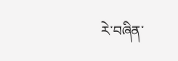རེ་བཞིན་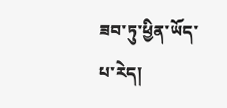ཟབ་ཏུ་ཕྱིན་ཡོད་པ་རེད།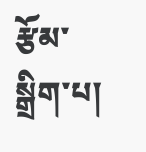རྩོམ་སྒྲིག་པ།